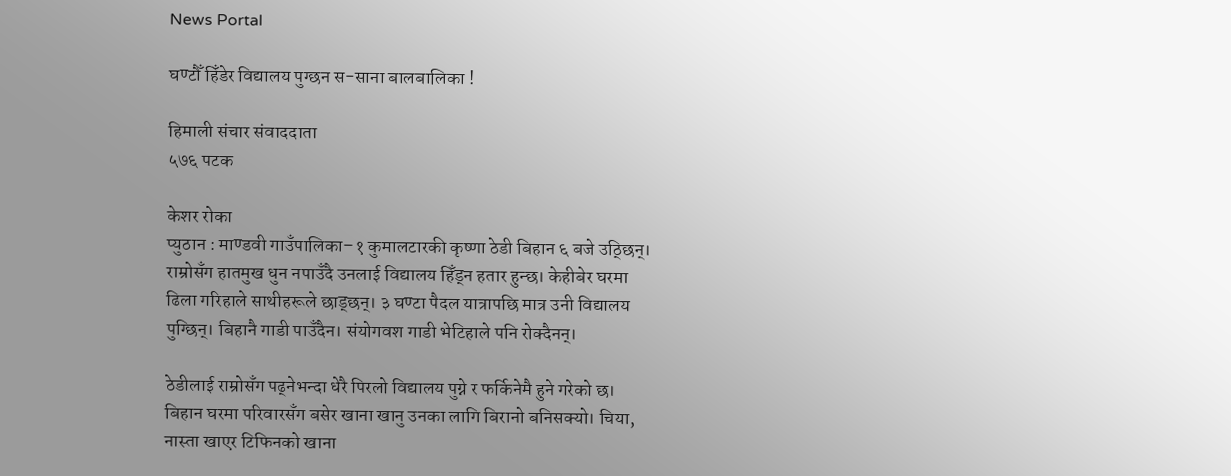News Portal

घण्टौँ हिँडेर विद्यालय पुग्छन स-साना बालबालिका !

हिमाली संचार संवाददाता
५७६ पटक

केशर रोका
प्युठान : माण्डवी गाउँपालिका–१ कुमालटारकी कृष्णा ठेडी बिहान ६ बजे उठ्छिन्। राम्रोसँग हातमुख धुन नपाउँदै उनलाई विद्यालय हिँड्न हतार हुन्छ। केहीबेर घरमा ढिला गरिहाले साथीहरूले छाड्छन्। ३ घण्टा पैदल यात्रापछि मात्र उनी विद्यालय पुग्छिन्। बिहानै गाडी पाउँदैन। संयोगवश गाडी भेटिहाले पनि रोक्दैनन्।

ठेडीलाई राम्रोसँग पढ्नेभन्दा धेरै पिरलो विद्यालय पुग्ने र फर्किनेमै हुने गरेको छ। बिहान घरमा परिवारसँग बसेर खाना खानु उनका लागि बिरानो बनिसक्यो। चिया, नास्ता खाएर टिफिनको खाना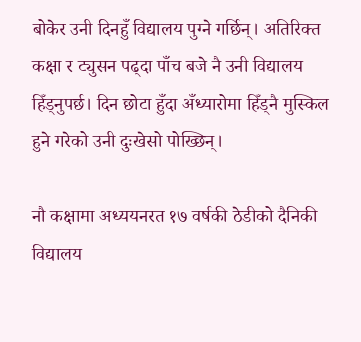बोकेर उनी दिनहुँ विद्यालय पुग्ने गर्छिन्। अतिरिक्त कक्षा र ट्युसन पढ्दा पाँच बजे नै उनी विद्यालय हिँड्नुपर्छ। दिन छोटा हुँदा अँध्यारोमा हिँड्नै मुस्किल हुने गरेको उनी दुःखेसो पोख्छिन्।

नौ कक्षामा अध्ययनरत १७ वर्षकी ठेडीको दैनिकी विद्यालय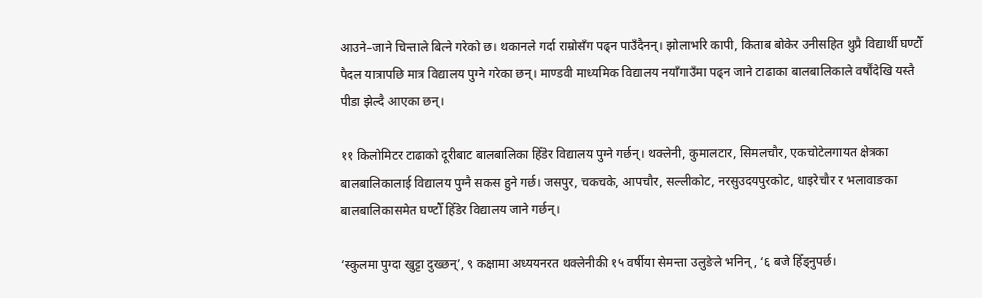आउने–जाने चिन्ताले बित्ने गरेको छ। थकानले गर्दा राम्रोसँग पढ्न पाउँदैनन्। झोलाभरि कापी, किताब बोकेर उनीसहित थुप्रै विद्यार्थी घण्टौँ पैदल यात्रापछि मात्र विद्यालय पुग्ने गरेका छन्। माण्डवी माध्यमिक विद्यालय नयाँगाउँमा पढ्न जाने टाढाका बालबालिकाले वर्षौंदेखि यस्तै पीडा झेल्दै आएका छन्।

११ किलोमिटर टाढाको दूरीबाट बालबालिका हिँडेर विद्यालय पुग्ने गर्छन्। थक्लेनी, कुमालटार, सिमलचौर, एकचोटेलगायत क्षेत्रका बालबालिकालाई विद्यालय पुग्नै सकस हुने गर्छ। जसपुर, चकचके, आपचौर, सल्लीकोट, नरसुउदयपुरकोट, धाइरेचौर र भलावाङका बालबालिकासमेत घण्टौँ हिँडेर विद्यालय जाने गर्छन्।

‘स्कुलमा पुग्दा खुट्टा दुख्छन्’, ९ कक्षामा अध्ययनरत थक्लेनीकी १५ वर्षीया सेमन्ता उलुङेले भनिन्, ‘६ बजे हिँड्नुपर्छ।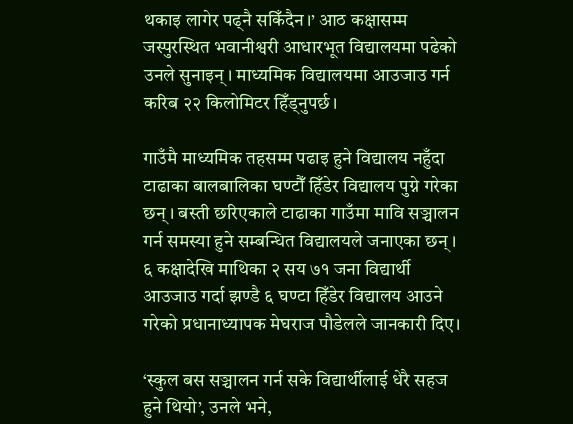थकाइ लागेर पढ्नै सकिँदैन।’ आठ कक्षासम्म जस्पुरस्थित भवानीश्वरी आधारभूत विद्यालयमा पढेको उनले सुनाइन्। माध्यमिक विद्यालयमा आउजाउ गर्न करिब २२ किलोमिटर हिँड्नुपर्छ।

गाउँमै माध्यमिक तहसम्म पढाइ हुने विद्यालय नहुँदा टाढाका बालबालिका घण्टौँ हिँडेर विद्यालय पुग्ने गरेका छन्। बस्ती छरिएकाले टाढाका गाउँमा मावि सञ्चालन गर्न समस्या हुने सम्बन्धित विद्यालयले जनाएका छन्। ६ कक्षादेखि माथिका २ सय ७१ जना विद्यार्थी आउजाउ गर्दा झण्डै ६ घण्टा हिँडेर विद्यालय आउने गरेको प्रधानाध्यापक मेघराज पौडेलले जानकारी दिए।

‘स्कुल बस सञ्चालन गर्न सके विद्यार्थीलाई धेरै सहज हुने थियो’, उनले भने,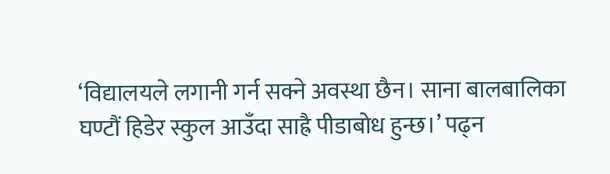‘विद्यालयले लगानी गर्न सक्ने अवस्था छैन। साना बालबालिका घण्टौं हिडेर स्कुल आउँदा साह्रै पीडाबोध हुन्छ।’ पढ्न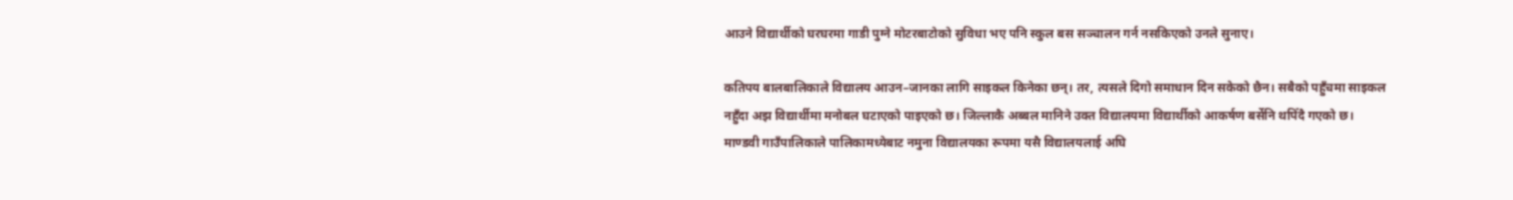आउने विद्यार्थीको घरघरमा गाडी पुग्ने मोटरबाटोको सुविधा भए पनि स्कुल बस सञ्चालन गर्न नसकिएको उनले सुनाए।

कतिपय बालबालिकाले विद्यालय आउन–जानका लागि साइकल किनेका छन्। तर, त्यसले दिगो समाधान दिन सकेको छैन। सबैको पहुँचमा साइकल नहुँदा अझ विद्यार्थीमा मनोबल घटाएको पाइएको छ। जिल्लाकै अब्बल मानिने उक्त विद्यालयमा विद्यार्थीको आकर्षण बर्सेनि थपिँदै गएको छ। माण्डवी गाउँपालिकाले पालिकामध्येबाट नमुना विद्यालयका रूपमा यसै विद्यालयलाई अघि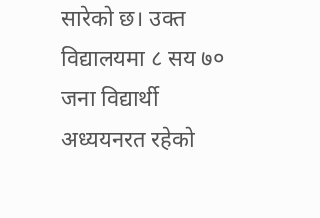सारेको छ। उक्त विद्यालयमा ८ सय ७० जना विद्यार्थी अध्ययनरत रहेको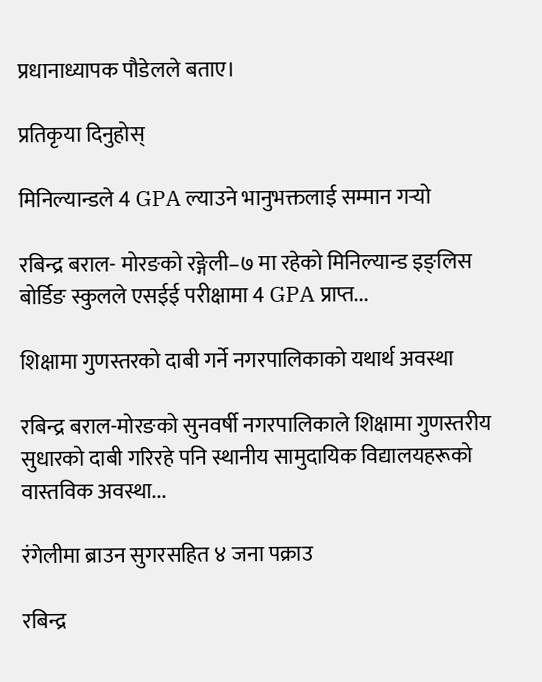प्रधानाध्यापक पौडेलले बताए।

प्रतिकृया दिनुहोस्

मिनिल्यान्डले 4 GPA ल्याउने भानुभक्तलाई सम्मान गर्‍यो

रबिन्द्र बराल- मोरङको रङ्गेली–७ मा रहेको मिनिल्यान्ड इङ्लिस बोर्डिङ स्कुलले एसईई परीक्षामा 4 GPA प्राप्त...

शिक्षामा गुणस्तरको दाबी गर्ने नगरपालिकाको यथार्थ अवस्था

रबिन्द्र बराल-मोरङको सुनवर्षी नगरपालिकाले शिक्षामा गुणस्तरीय सुधारको दाबी गरिरहे पनि स्थानीय सामुदायिक विद्यालयहरूको वास्तविक अवस्था...

रंगेलीमा ब्राउन सुगरसहित ४ जना पक्राउ

रबिन्द्र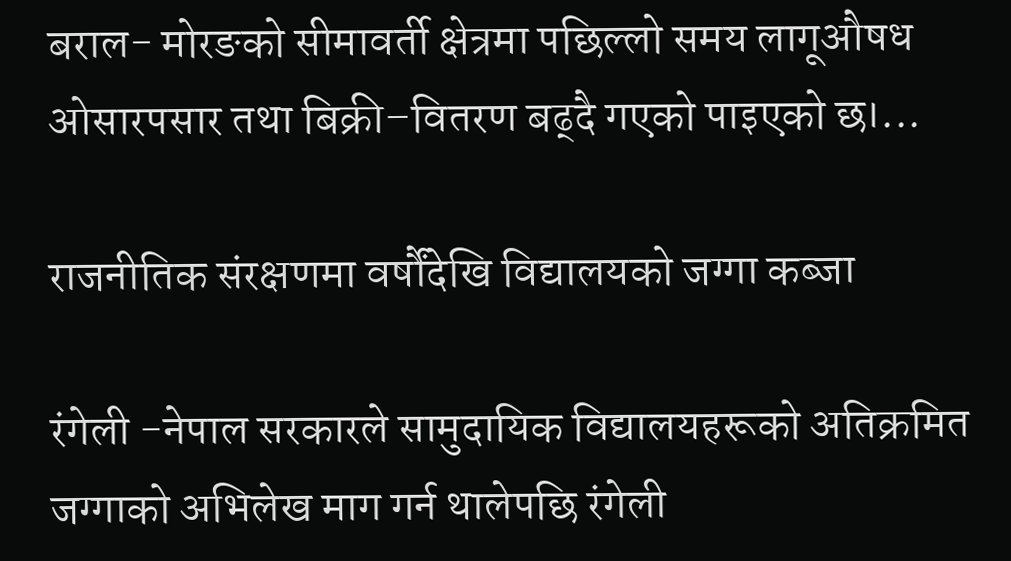बराल- मोरङको सीमावर्ती क्षेत्रमा पछिल्लो समय लागूऔषध ओसारपसार तथा बिक्री–वितरण बढ्दै गएको पाइएको छ।...

राजनीतिक संरक्षणमा वर्षौंदेखि विद्यालयको जग्गा कब्जा

रंगेली -नेपाल सरकारले सामुदायिक विद्यालयहरूको अतिक्रमित जग्गाको अभिलेख माग गर्न थालेपछि रंगेली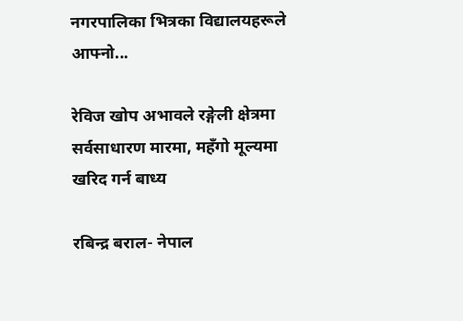नगरपालिका भित्रका विद्यालयहरूले आफ्नो...

रेविज खोप अभावले रङ्गेली क्षेत्रमा सर्वसाधारण मारमा, महँगो मूल्यमा खरिद गर्न बाध्य

रबिन्द्र बराल- नेपाल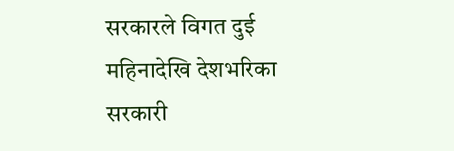सरकारले विगत दुई महिनादेखि देशभरिका सरकारी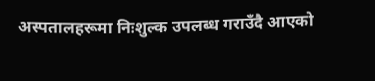अस्पतालहरूमा निःशुल्क उपलब्ध गराउँदै आएको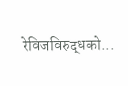रेविजविरुद्धको...